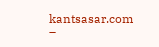kantsasar.com –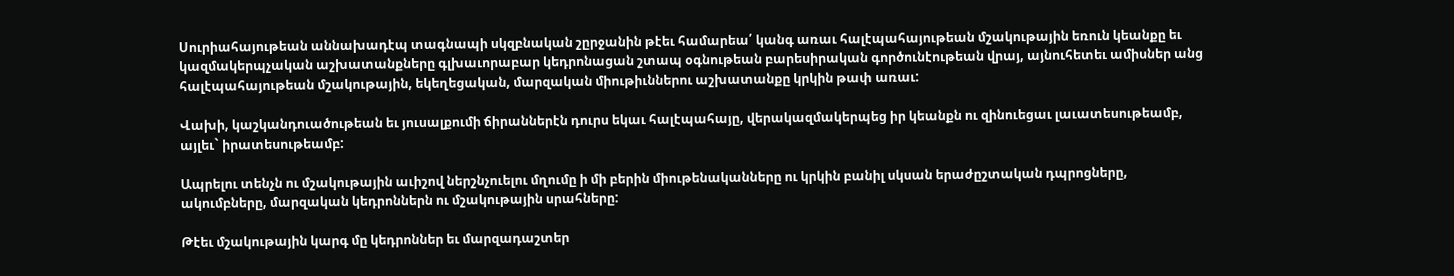Սուրիահայութեան աննախադէպ տագնապի սկզբնական շըրջանին թէեւ համարեա՛ կանգ առաւ հալէպահայութեան մշակութային եռուն կեանքը եւ կազմակերպչական աշխատանքները գլխաւորաբար կեդրոնացան շտապ օգնութեան բարեսիրական գործունէութեան վրայ, այնուհետեւ ամիսներ անց հալէպահայութեան մշակութային, եկեղեցական, մարզական միութիւններու աշխատանքը կրկին թափ առաւ:

Վախի, կաշկանդուածութեան եւ յուսալքումի ճիրաններէն դուրս եկաւ հալէպահայը, վերակազմակերպեց իր կեանքն ու զինուեցաւ լաւատեսութեամբ, այլեւ` իրատեսութեամբ:

Ապրելու տենչն ու մշակութային աւիշով ներշնչուելու մղումը ի մի բերին միութենականները ու կրկին բանիլ սկսան երաժըշտական դպրոցները, ակումբները, մարզական կեդրոններն ու մշակութային սրահները:

Թէեւ մշակութային կարգ մը կեդրոններ եւ մարզադաշտեր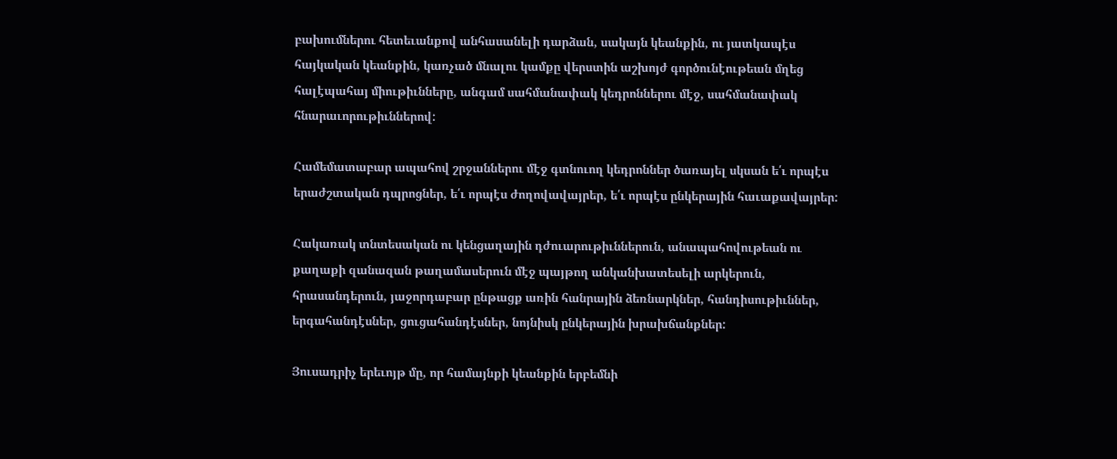բախումներու հետեւանքով անհասանելի դարձան, սակայն կեանքին, ու յատկապէս հայկական կեանքին, կառչած մնալու կամքը վերստին աշխոյժ գործունէութեան մղեց հալէպահայ միութիւնները, անգամ սահմանափակ կեդրոններու մէջ, սահմանափակ հնարաւորութիւններով:

Համեմատաբար ապահով շրջաններու մէջ գտնուող կեդրոններ ծառայել սկսան ե՛ւ որպէս երաժշտական դպրոցներ, ե՛ւ որպէս ժողովավայրեր, ե՛ւ որպէս ընկերային հաւաքավայրեր:

Հակառակ տնտեսական ու կենցաղային դժուարութիւններուն, անապահովութեան ու քաղաքի զանազան թաղամասերուն մէջ պայթող անկանխատեսելի արկերուն, հրասանդերուն, յաջորդաբար ընթացք առին հանրային ձեռնարկներ, հանդիսութիւններ, երգահանդէսներ, ցուցահանդէսներ, նոյնիսկ ընկերային խրախճանքներ:

Յուսադրիչ երեւոյթ մը, որ համայնքի կեանքին երբեմնի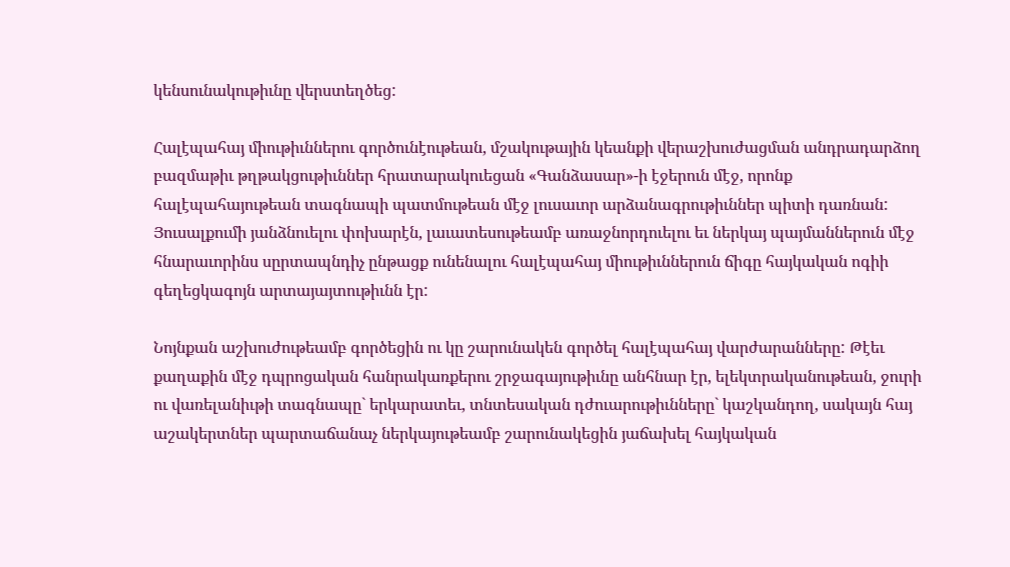կենսունակութիւնը վերստեղծեց:

Հալէպահայ միութիւններու գործունէութեան, մշակութային կեանքի վերաշխուժացման անդրադարձող բազմաթիւ թղթակցութիւններ հրատարակուեցան «Գանձասար»-ի էջերուն մէջ, որոնք հալէպահայութեան տագնապի պատմութեան մէջ լուսաւոր արձանագրութիւններ պիտի դառնան:
Յուսալքումի յանձնուելու փոխարէն, լաւատեսութեամբ առաջնորդուելու եւ ներկայ պայմաններուն մէջ հնարաւորինս սըրտապնդիչ ընթացք ունենալու հալէպահայ միութիւններուն ճիգը հայկական ոգիի գեղեցկագոյն արտայայտութիւնն էր:

Նոյնքան աշխուժութեամբ գործեցին ու կը շարունակեն գործել հալէպահայ վարժարանները: Թէեւ քաղաքին մէջ դպրոցական հանրակառքերու շրջագայութիւնը անհնար էր, ելեկտրականութեան, ջուրի ու վառելանիւթի տագնապը` երկարատեւ, տնտեսական դժուարութիւնները` կաշկանդող, սակայն հայ աշակերտներ պարտաճանաչ ներկայութեամբ շարունակեցին յաճախել հայկական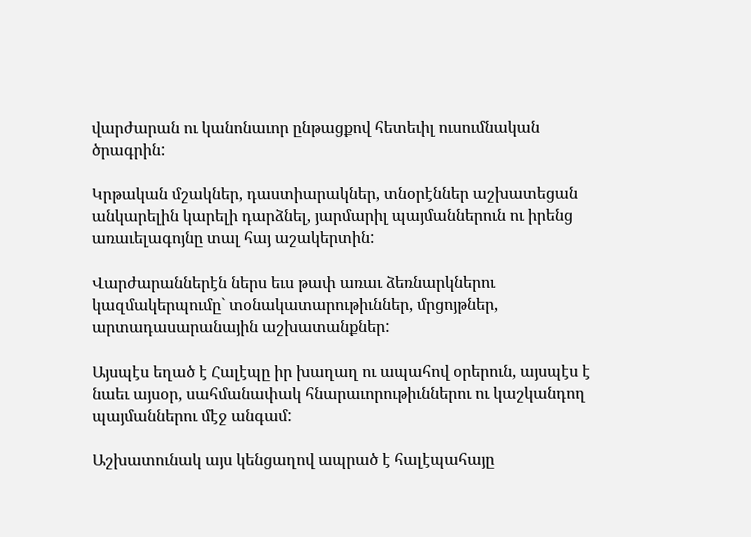վարժարան ու կանոնաւոր ընթացքով հետեւիլ ուսումնական ծրագրին:

Կրթական մշակներ, դաստիարակներ, տնօրէններ աշխատեցան անկարելին կարելի դարձնել, յարմարիլ պայմաններուն ու իրենց առաւելագոյնը տալ հայ աշակերտին:

Վարժարաններէն ներս եւս թափ առաւ ձեռնարկներու կազմակերպումը` տօնակատարութիւններ, մրցոյթներ, արտադասարանային աշխատանքներ:

Այսպէս եղած է Հալէպը իր խաղաղ ու ապահով օրերուն, այսպէս է նաեւ այսօր, սահմանափակ հնարաւորութիւններու ու կաշկանդող պայմաններու մէջ անգամ:

Աշխատունակ այս կենցաղով ապրած է հալէպահայը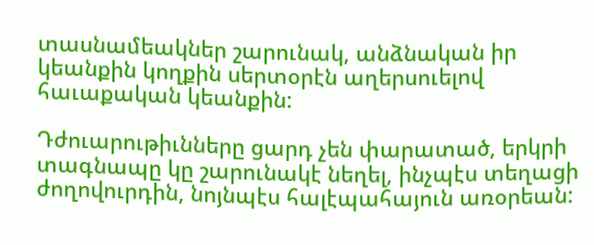տասնամեակներ շարունակ, անձնական իր կեանքին կողքին սերտօրէն աղերսուելով հաւաքական կեանքին:

Դժուարութիւնները ցարդ չեն փարատած, երկրի տագնապը կը շարունակէ նեղել, ինչպէս տեղացի ժողովուրդին, նոյնպէս հալէպահայուն առօրեան: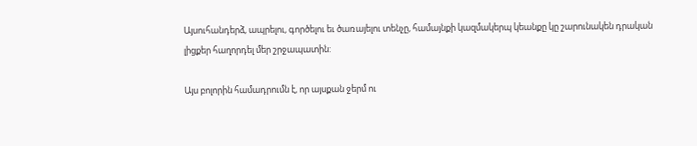Այսուհանդերձ, ապրելու, գործելու եւ ծառայելու տենչը, համայնքի կազմակերպ կեանքը կը շարունակեն դրական լիցքեր հաղորդել մեր շրջապատին:

Այս բոլորին համադրումն է, որ այսքան ջերմ ու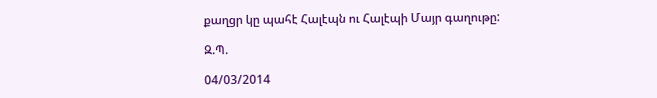քաղցր կը պահէ Հալէպն ու Հալէպի Մայր գաղութը:

Զ.Պ.

04/03/2014